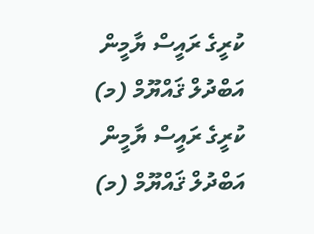ކުރީގެ ރައީސް ޔާމީން އަބްދުލް ޤައްޔޫމް (މ)
ކުރީގެ ރައީސް ޔާމީން އަބްދުލް ޤައްޔޫމް (މ)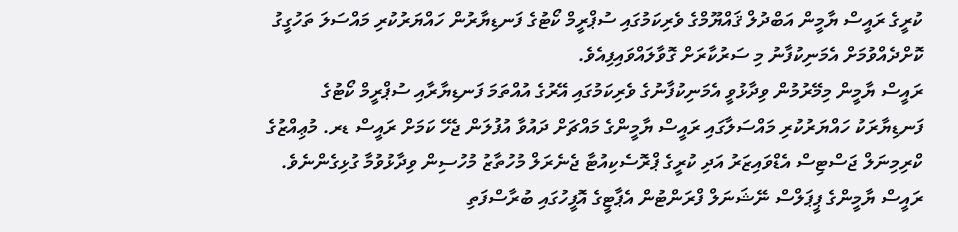ކުރީގެ ރައީސް ޔާމީން އަބްދުލް ޤައްޔޫމްގެ ވެރިކަމުގައި ސުޕްރީމް ކޯޓުގެ ފަނޑިޔާރުން ހައްޔަރުކުރި މައްސަލަ ތަހުގީގު ކޮށްދެއްވުމަށް އެމަނިކުފާނު މި ސަރުކާރަށް ގޮވާލައްވައިފިއެވެ.
ރައީސް ޔާމީން މިމޭރުމުން ވިދާޅުވީ އެމަނިކުފާނުގެ ވެރިކަމުގައި އޭރުގެ އުއްތަމަ ފަނޑިޔާރާއި ސުޕްރީމް ކޯޓުގެ ފަނޑިޔާރަކު ހައްޔަރުކުރި މައްސަލާގައި ރައީސް ޔާމީންގެ މައްޗަށް ދައުވާ އުފުލަން ޖެހޭ ކަމަށް ރައީސް ޑރ. މުޢިއްޒުގެ ކްރިމިނަލް ޖަސްޓިސް އެޑްވައިޒަރު އަދި ކުރީގެ ޕްރޮސެކިއުޓާ ޖެނެރަލް މުހުތާޒު މުހުސިން ވިދާޅުވުމާ ގުޅިގެންނެވެ.
ރައީސް ޔާމީންގެ ޕީޕަލްސް ނޭޝަނަލް ފްރަންޓުން އެޕާޓީގެ އޮފީހުގައި ބުރާސްފަތި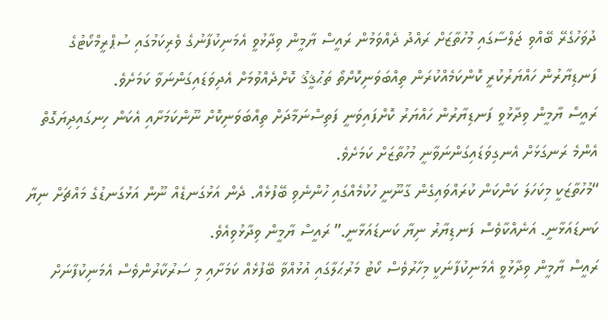ދުވަހުގެރޭ ބޭއްވި ޖަލްސާގައި މުހުތާޒަށް ރައްދު ދެއްވަމުން ރައީސް ޔާމީން ވިދާޅުވީ އެމަނިކުފާނުގެ ވެރިކަމުގައި ސުޕްރީމްކޯޓުގެ ފަނޑިޔާރުން ހައްޔަރުކުރީ ކޮންކަމެއްކުރަން ތިއްބަވަނިކޮށްތޯ ތަޙުޤީޤު ކޮށްދެއްވުމަށް އެދިވަޑައިގަންނަވާ ކަމަށެވެ.
ރައީސް ޔާމީން ވިދާޅުވީ ފަނޑިޔާރުން ހައްޔަރު ކޮށްފައިވަނީ ފަތިސްނަމާދަށް ތިއްބަވަނިކޮށް ނޫންކަމަށާއި އެކަން ހިނގައިދިޔަގޮތް އެންމެ ރަނގަޅަށް އެނގިވަޑައިގަންނަވާނީ މުހުތާޒަށް ކަމަށެވެ.
“މުހުތާޒަކީ މިކަހަލަ ކަންކަން ކުރައްވައިގެން ގާނޫނީ ހުކުމެއްގައި ހުންނެވި ބޭފުޅެއް. ދެން އަޅުގަނޑެއް ނޫން އަޅުގަނޑުގެ މައްޗަށް ނިޔާ ކަނޑައަޅާނީ. އަނެއްކާވެސް ފަނޑިޔާރު ނިޔާ ކަނޑައަޅާނީ.” ރައީސް ޔާމީން ވިދާޅުވިއެވެ.
ރައީސް ޔާމީން ވިދާޅުވީ އެމަނިކުފާނަކީ މިހާރުވެސް ކޯޓު މަރުޙަލާގައި އުޅުއްވާ ބޭފުޅެއް ކަމަށާއި މި ސަރުކާރުންވެސް އެމަނިކުފާނަށް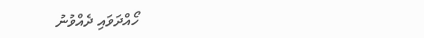ހޯއްދަވައި ދެއްވުނު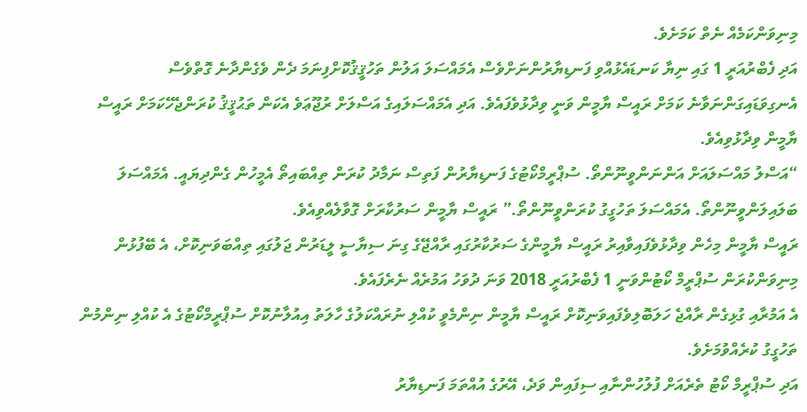މިނިވަންކަމެއް ނެތް ކަމަށެވެ.
އަދި ފެބްރުއަރީ 1 ގައި ނިޔާ ކަނޑައެޅުއްވި ފަނޑިޔާރުންނަށްވެސް އެމައްސަލަ އަލުން ތަހުޤީޤުކޮށްފިނަމަ ދެން ވެގެންދާނެ ގޮތްވެސް އެނގިވަޑައިގަންނަވާނެ ކަމަށް ރައީސް ޔާމީން ވަނީ ވިދާޅުވެފައެވެ. އަދި އެމައްސަލައިގެ އަސްލަށް ރުޖޫޢަވެ އެކަން ތަޙުޤީޤު ކުރަންޖެހޭކަމަށް ރައީސް ޔާމީން ވިދާޅުވިއެވެ.
“އަސްލު މައްސަލައަށް އަންނަންވީނޫންތޯ. ސުޕްރީމްކޯޓުގެ ފަނޑިޔާރުން ފަތިސް ނަމާދު ކުރަން ތިއްބައިތޯ އެމީހުން ގެންދިޔައީ. އެމައްސަލަ ބަލައިލަންވީނޫންތޯ. އެމައްސަލަ ތަހުގީގު ކުރަންވީނޫންތޯ.” ރައީސް ޔާމީން ސަރުކާރަށް ގޮވާލެއްވިއެވެ.
ރައީސް ޔާމީން މިހެން ވިދާޅުވެފައިވާއިރު ރައީސް ޔާމީންގެ ސަރުކާރުގައި ރާއްޖޭގެ ގިނަ ސިޔާސީ ލީޑަރުން ޖަލުގައި ތިއްބަވަނިކޮށް، އެ ބޭފުޅުން މިނިވަންކުރަން ސުޕްރީމް ކޯޓުންވަނީ 1 ފެބްރުއަރީ 2018 ވަނަ ދުވަހު އަމުރެއް ނެރެފައެވެ.
އެ އަމުރާއި ގުޅިގެން ރާއްޖެ ހަލަބޮލިވެފައިވަނިކޮށް ރައީސް ޔާމީން ނިންމެވީ ކުއްލި ނުރައްކަލުގެ ހާލަތު އިއުލާނުކޮށް ސުޕްރީމްކޯޓުގެ އެ ކުއްލި ނިންމުން ތަހުގީގު ކުރެއްވުމަށެވެ.
އަދި ސުޕްރީމް ކޯޓު ތެރެއަށް ފުލުހުންނާއި ސިފައިން ވަދެ، އޭރުގެ އުއްތަމަ ފަނޑިޔާރު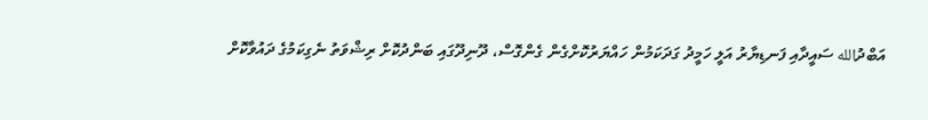އަބްދުالله ސައީދާއި ފަނޑިޔާރު އަލީ ހަމީދު ގަދަކަމުން ހައްޔަރުކޮށްގެން ގެންގޮސް، ދޫނިދޫގައި ބަންދުކޮށް ރިޝްވަތު ނެގިކަމުގެ ދައުވާކޮށް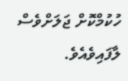ހުކުމްކޮށް ޖަލަށްވެސް ލާފައިވެއެވެ.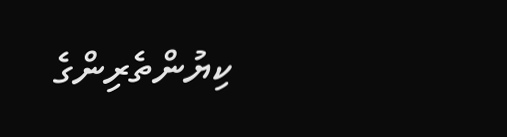ކިޔުންތެރިންގެ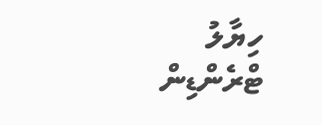ހިޔާލު
ޓްރެންޑިން